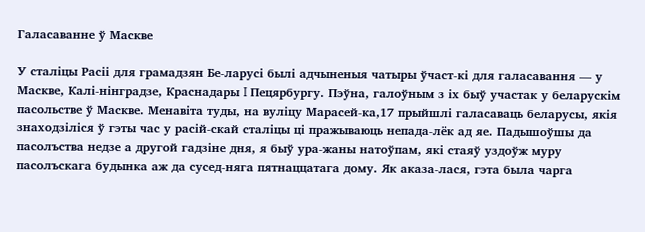Галасаванне ў Маскве

У сталіцы Расіі для грамадзян Бе-ларусі былі адчыненыя чатыры ўчаст-кі для галасавання — у Маскве, Калі-нінградзе, Краснадары I Пецярбургу. Пэўна, галоўным з іх быў участак у беларускім пасольстве ў Маскве. Менавіта туды, на вуліцу Марасей-ка,17 прыйшлі галасаваць беларусы, якія знаходзіліся ў гэты час у расій-скай сталіцы ці пражываюць непада-лёк ад яе. Падышоўшы да пасолъства недзе а другой гадзіне дня, я быў ура-жаны натоўпам, які стаяў уздоўж муру пасолъскага будынка аж да сусед-няга пятнаццатага дому. Як аказа-лася, гэта была чарга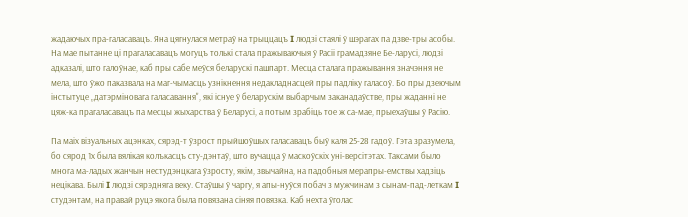жадаючых пра-галасавацъ. Яна цягнулася метраў на трыццацъ I людзі стаялі ў шэрагах па дзве-тры асобы. На мае пытанне ці прагаласавацъ могуцъ толькі стала пражываючыя ў Расіі грамадзяне Бе-ларусі, людзі адказалі, што галоўнае, каб пры сабе меўся беларускі пашпарт. Месца сталага пражывання значэння не мела, што ўжо паказвала на маг-чымасць узнікнення недакладнасцей пры падліку галасоў. Бо пры дзеючым інстытуце „датэрміновага галасавання", які існуе ў беларускім выбарчым заканадаўстве, пры жаданні не цяж-ка прагаласавацъ па месцы жыхарства ў Беларусі, а потым зрабіць тое ж са-мае, прыехаўшы ў Расію.

Па маіх візуальных ацэнках, сярэд-т ўзрост прыйшоўшых галасавацъ быў каля 25-28 гадоў. Гэта зразумела, бо сярод 1х была вялікая колъкасцъ сту-дэнтаў, што вучацца ў маскоўскіх уні-версітэтах. Таксами было многа ма-ладых жанчын нестудэнцкага ўзросту, якім, звычайна, на падобныя мерапры-емствы хадзіць нецікава. Былі I людзі сярэдняга веку. Стаўшы ў чаргу, я апы-нуўся побач з мужчинам з сынам-пад-леткам I студэнтам, на правай руцэ якога была повязана сіняя повязка. Каб нехта ўголас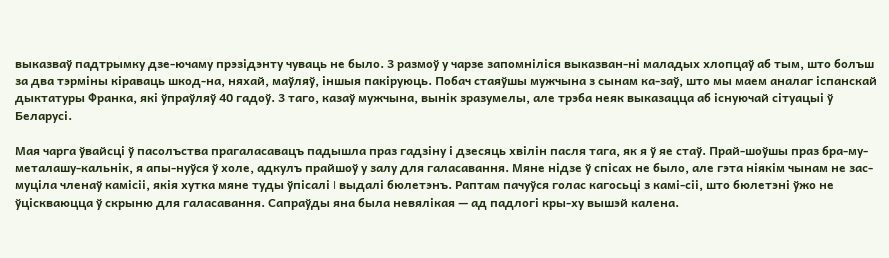выказваў падтрымку дзе-ючаму прэзідэнту чуваць не было. 3 размоў у чарзе запомніліся выказван-ні маладых хлопцаў аб тым, што болъш за два тэрміны кіраваць шкод-на, няхай, маўляў, іншыя пакіруюць. Побач стаяўшы мужчына з сынам ка-заў, што мы маем аналаг іспанскай дыктатуры Франка, які ўпраўляў 40 гадоў. 3 таго, казаў мужчына, вынік зразумелы, але трэба неяк выказацца аб існуючай сітуацыі ў Беларусі.

Мая чарга ўвайсці ў пасолъства прагаласавацъ падышла праз гадзіну і дзесяць хвілін пасля тага, як я ў яе стаў. Прай-шоўшы праз бра-му-металашу-кальнік, я апы-нуўся ў холе, адкулъ прайшоў у залу для галасавання. Мяне нідзе ў спісах не было, але гэта ніякім чынам не зас-муціла членаў камісіі, якія хутка мяне туды ўпісалі I выдалі бюлетэнъ. Раптам пачуўся голас кагосьці з камі-сіі, што бюлетэні ўжо не ўціскваюцца ў скрыню для галасавання. Сапраўды яна была невялікая — ад падлогі кры-ху вышэй калена.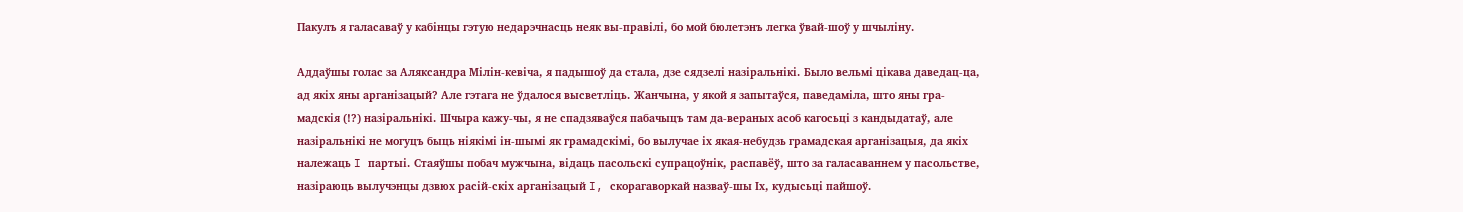Пакулъ я галасаваў у кабінцы гэтую недарэчнасць неяк вы-правілі, бо мой бюлетэнъ легка ўвай-шоў у шчыліну.

Аддаўшы голас за Аляксандра Мілін-кевіча, я падышоў да стала, дзе сядзелі назіральнікі. Было вельмі цікава даведац-ца, ад якіх яны арганізацый? Але гэтага не ўдалося высветліць. Жанчына, у якой я запытаўся, паведаміла, што яны гра-мадскія (!?) назіральнікі. Шчыра кажу-чы, я не спадзяваўся пабачыцъ там да-вераных асоб кагосьці з кандыдатаў, але назіральнікі не могуцъ быць ніякімі ін-шымі як грамадскімі, бо вылучае іх якая-небудзь грамадская арганізацыя, да якіх належаць I партыі. Стаяўшы побач мужчына, відаць пасольскі супрацоўнік, распавёў, што за галасаваннем у пасольстве, назіраюць вылучэнцы дзвюх расій-скіх арганізацый I, скорагаворкай назваў-шы Іх, кудысьці пайшоў.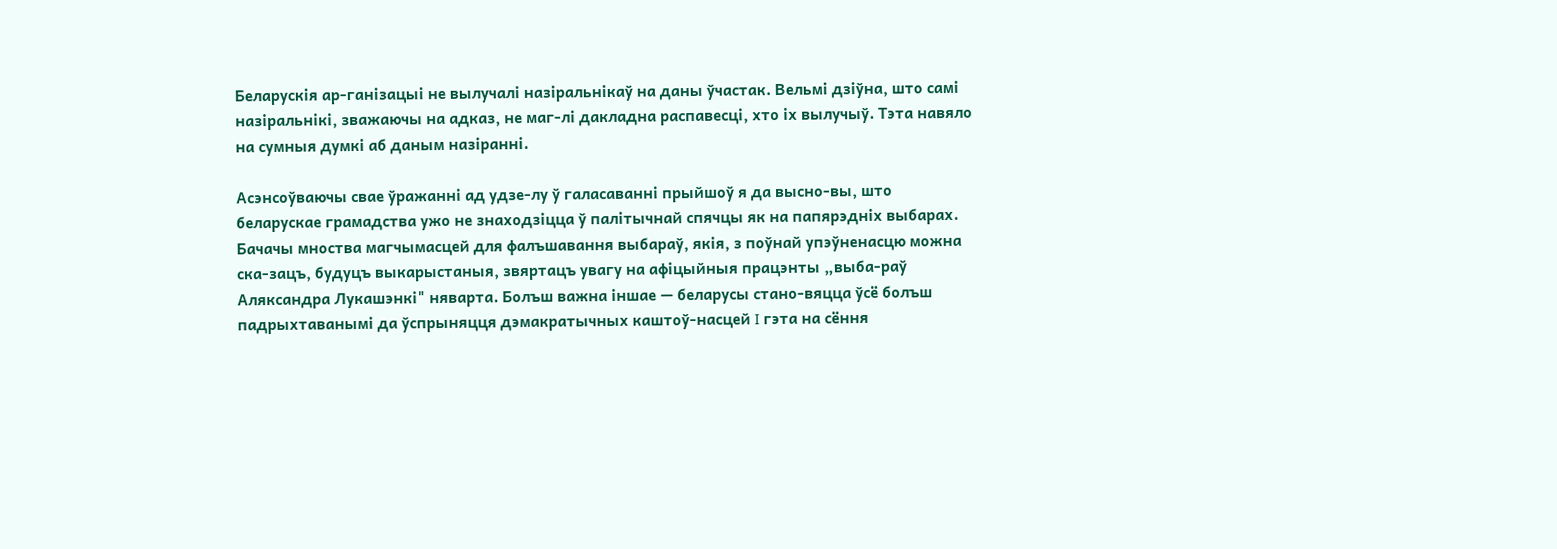Беларускія ар-ганізацыі не вылучалі назіральнікаў на даны ўчастак. Вельмі дзіўна, што самі назіральнікі, зважаючы на адказ, не маг-лі дакладна распавесці, хто іх вылучыў. Тэта навяло на сумныя думкі аб даным назіранні.

Асэнсоўваючы свае ўражанні ад удзе-лу ў галасаванні прыйшоў я да высно-вы, што беларускае грамадства ужо не знаходзіцца ў палітычнай спячцы як на папярэдніх выбарах. Бачачы мноства магчымасцей для фалъшавання выбараў, якія, з поўнай упэўненасцю можна ска-зацъ, будуцъ выкарыстаныя, звяртацъ увагу на афіцыйныя працэнты „выба-раў Аляксандра Лукашэнкі" няварта. Болъш важна іншае — беларусы стано-вяцца ўсё болъш падрыхтаванымі да ўспрыняцця дэмакратычных каштоў-насцей I гэта на сёння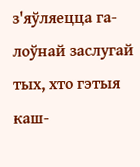з'яўляецца га-лоўнай заслугай тых, хто гэтыя каш-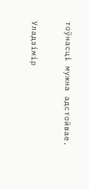тоўнасці мужна адстойвае.

Уладзімір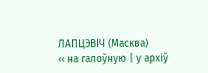ЛАПЦЭВІЧ (Масква)
‹‹ на галоўную | у архіў